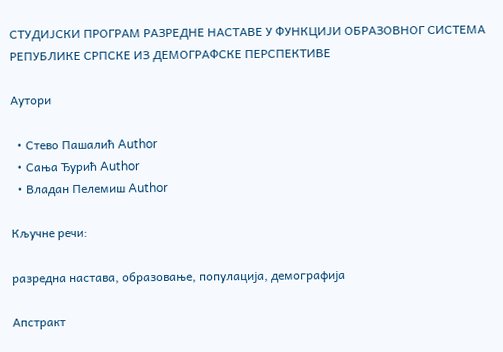СТУДИЈСКИ ПРОГРАМ РАЗРЕДНЕ НАСТАВЕ У ФУНКЦИЈИ ОБРАЗОВНОГ СИСТЕМА РЕПУБЛИКЕ СРПСКЕ ИЗ ДЕМОГРАФСКЕ ПЕРСПЕКТИВЕ

Аутори

  • Стево Пашалић Author
  • Сања Ђурић Author
  • Владан Пелемиш Author

Кључне речи:

разредна настава, образовање, популација, демографија

Апстракт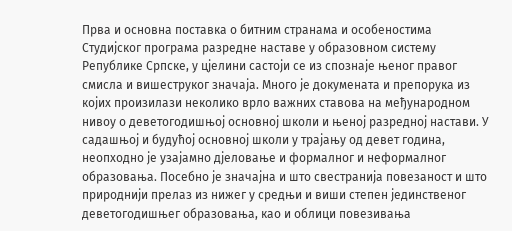Прва и основна поставка о битним странама и особеностима Студијског програма разредне наставе у образовном систему Републике Српске, у цјелини састоји се из спознаје њеног правог смисла и вишеструког значаја. Много је докумената и препорука из којих произилази неколико врло важних ставова на међународном нивоу о деветогодишњој основној школи и њеној разредној настави. У садашњој и будућој основној школи у трајању од девет година, неопходно је узајамно дјеловање и формалног и неформалног образовања. Посебно је значајна и што свестранија повезаност и што природнији прелаз из нижег у средњи и виши степен јединственог деветогодишњег образовања, као и облици повезивања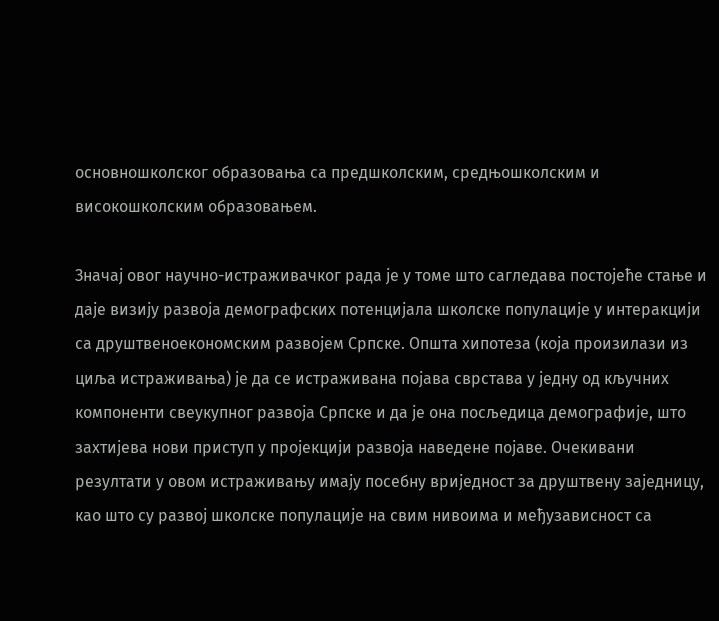основношколског образовања са предшколским, средњошколским и високошколским образовањем.

Значај овог научно-истраживачког рада је у томе што сагледава постојеће стање и даје визију развoја демографских потенцијала школске популације у интеракцији са друштвеноекономским развојем Српске. Општа хипотеза (која произилази из циља истраживања) је да се истраживана појава сврстава у једну од кључних компоненти свеукупног развоја Српске и да је она посљедица демографије, што захтијева нови приступ у пројекцији развоја наведене појаве. Очекивани резултати у овом истраживању имају посебну вриједност за друштвену заједницу, као што су развој школске популације на свим нивоима и међузависност са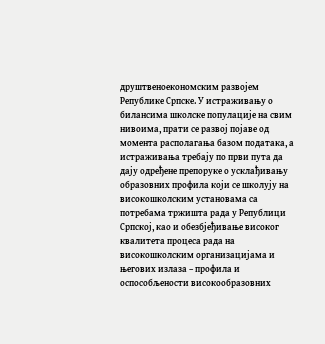друштвеноекономским развојем Републике Српске. У истраживању о билансима школске популације на свим нивоима, прати се развој појаве од момента располагања базом података, а истраживања требају по први пута да дају одређене препоруке о усклађивању образовних профила који се школују на високошколским установама са потребама тржишта рада у Републици Српској, као и обезбјеђивање високог квалитета процеса рада на високошколским организацијама и његових излаза – профила и оспособљености високообразовних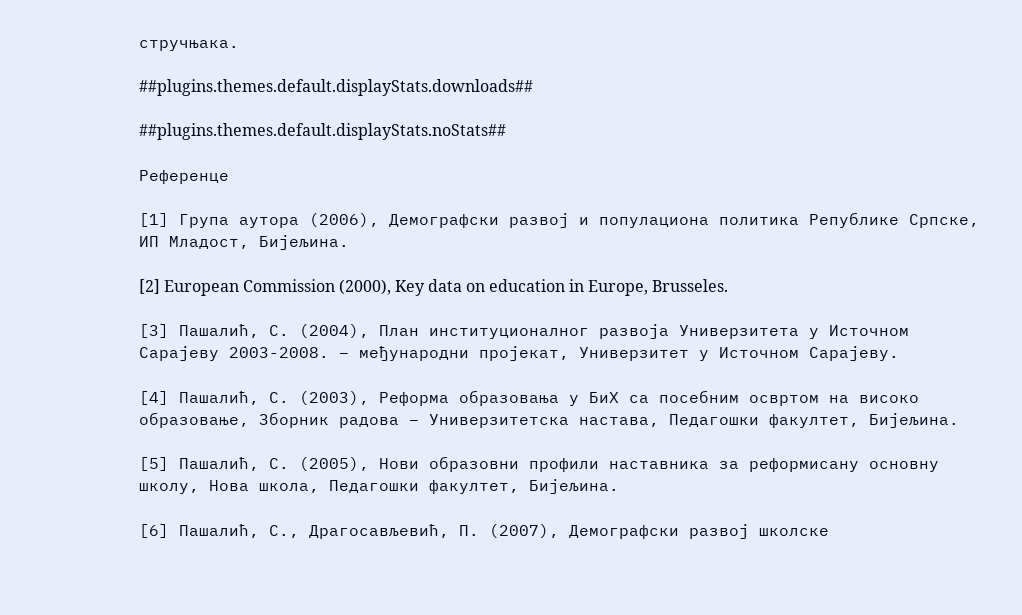стручњака.

##plugins.themes.default.displayStats.downloads##

##plugins.themes.default.displayStats.noStats##

Референце

[1] Група аутора (2006), Демографски развој и популациона политика Републике Српске, ИП Младост, Бијељина.

[2] European Commission (2000), Key data on education in Europe, Brusseles.

[3] Пашалић, С. (2004), План институционалног развоја Универзитета у Источном Сарајеву 2003-2008. – међународни пројекат, Универзитет у Источном Сарајеву.

[4] Пашалић, С. (2003), Реформа образовања у БиХ са посебним освртом на високо образовање, Зборник радова – Универзитетска настава, Педагошки факултет, Бијељина.

[5] Пашалић, С. (2005), Нови образовни профили наставника за реформисану основну школу, Нова школа, Педагошки факултет, Бијељина.

[6] Пашалић, С., Драгосављевић, П. (2007), Демографски развој школске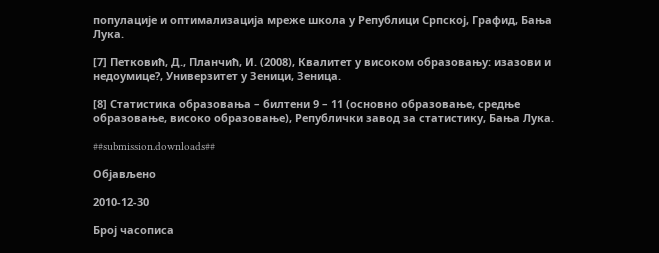популације и оптимализација мреже школа у Републици Српској, Графид, Бања Лука.

[7] Петковић, Д., Планчић, И. (2008), Квалитет у високом образовању: изазови и недоумице?, Универзитет у Зеници, Зеница.

[8] Статистика образовања – билтени 9 – 11 (основно образовање, средње образовање, високо образовање), Републички завод за статистику, Бања Лука.

##submission.downloads##

Објављено

2010-12-30

Број часописа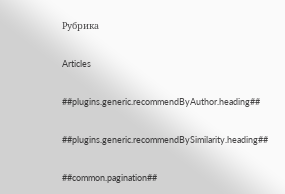Рубрика

Articles

##plugins.generic.recommendByAuthor.heading##

##plugins.generic.recommendBySimilarity.heading##

##common.pagination##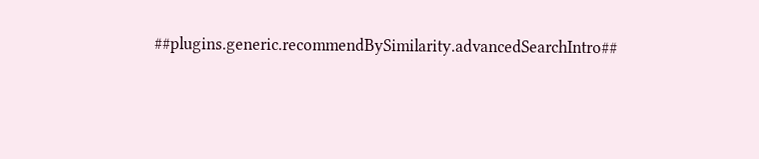##plugins.generic.recommendBySimilarity.advancedSearchIntro##